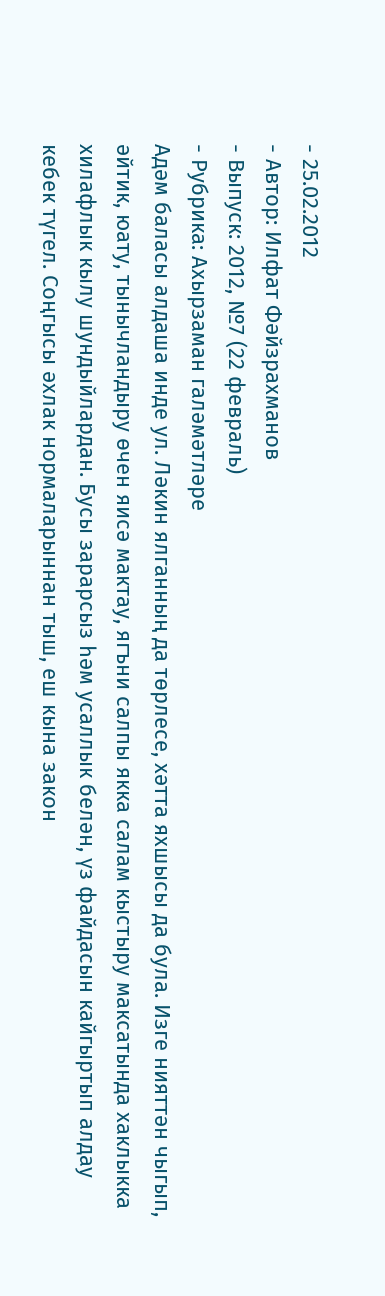- 25.02.2012
- Автор: Илфат Фәйзрахманов
- Выпуск: 2012, №7 (22 февраль)
- Рубрика: Ахырзаман галәмәтләре
Адәм баласы алдаша инде ул. Ләкин ялганның да төрлесе, хәтта яхшысы да була. Изге нияттән чыгып, әйтик, юату, тынычландыру өчен яисә мактау, ягъни салпы якка салам кыстыру максатында хаклыкка хилафлык кылу шундыйлардан. Бусы зарарсыз һәм усаллык белән, үз файдасын кайгыртып алдау кебек түгел. Соңгысы әхлак нормаларыннан тыш, еш кына закон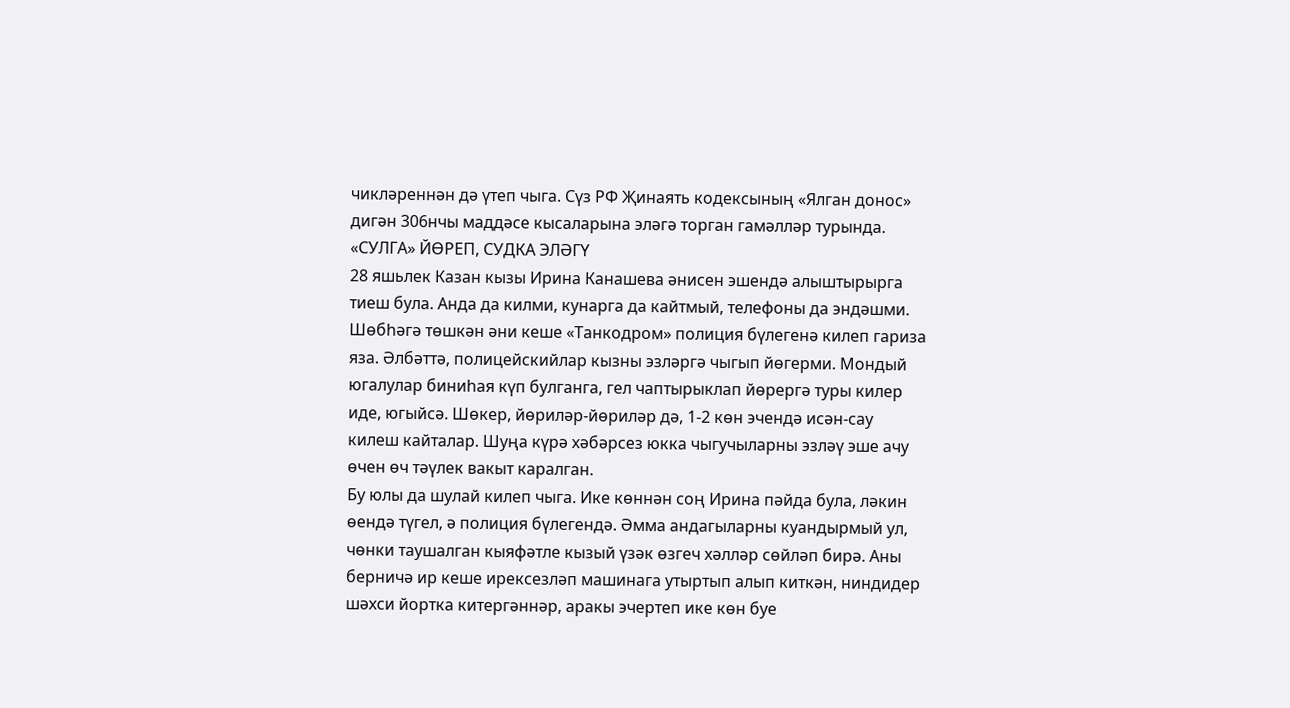чикләреннән дә үтеп чыга. Сүз РФ Җинаять кодексының «Ялган донос» дигән 306нчы маддәсе кысаларына эләгә торган гамәлләр турында.
«СУЛГА» ЙӨРЕП, СУДКА ЭЛӘГҮ
28 яшьлек Казан кызы Ирина Канашева әнисен эшендә алыштырырга тиеш була. Анда да килми, кунарга да кайтмый, телефоны да эндәшми. Шөбһәгә төшкән әни кеше «Танкодром» полиция бүлегенә килеп гариза яза. Әлбәттә, полицейскийлар кызны эзләргә чыгып йөгерми. Мондый югалулар биниһая күп булганга, гел чаптырыклап йөрергә туры килер иде, югыйсә. Шөкер, йөриләр-йөриләр дә, 1-2 көн эчендә исән-сау килеш кайталар. Шуңа күрә хәбәрсез юкка чыгучыларны эзләү эше ачу өчен өч тәүлек вакыт каралган.
Бу юлы да шулай килеп чыга. Ике көннән соң Ирина пәйда була, ләкин өендә түгел, ә полиция бүлегендә. Әмма андагыларны куандырмый ул, чөнки таушалган кыяфәтле кызый үзәк өзгеч хәлләр сөйләп бирә. Аны берничә ир кеше ирексезләп машинага утыртып алып киткән, ниндидер шәхси йортка китергәннәр, аракы эчертеп ике көн буе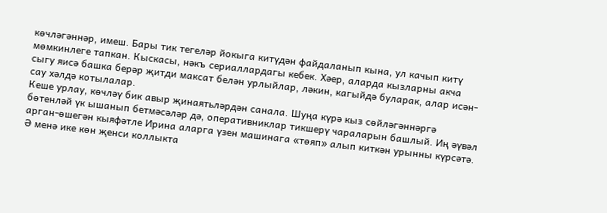көчләгәннәр, имеш. Бары тик тегеләр йокыга китүдән файдаланып кына, ул качып китү мөмкинлеге тапкан. Кыскасы, нәкъ сериаллардагы кебек. Хәер, аларда кызларны акча сыгу яисә башка берәр җитди максат белән урлыйлар, ләкин, кагыйдә буларак, алар исән-сау хәлдә котылалар.
Кеше урлау, көчләү бик авыр җинаятьләрдән санала. Шуңа күрә кыз сөйләгәннәргә бөтенләй үк ышанып бетмәсәләр дә, оперативниклар тикшерү чараларын башлый. Иң әүвәл арган-өшегән кыяфәтле Ирина аларга үзен машинага «төяп» алып киткән урынны күрсәтә. Ә менә ике көн җенси коллыкта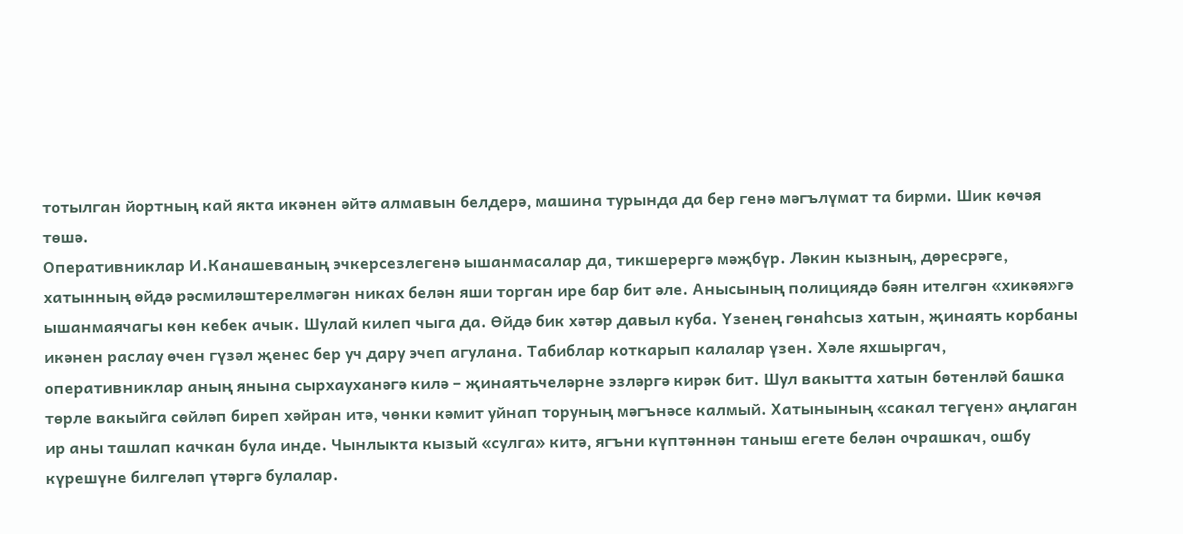тотылган йортның кай якта икәнен әйтә алмавын белдерә, машина турында да бер генә мәгълүмат та бирми. Шик көчәя төшә.
Оперативниклар И.Канашеваның эчкерсезлегенә ышанмасалар да, тикшерергә мәҗбүр. Ләкин кызның, дөресрәге, хатынның өйдә рәсмиләштерелмәгән никах белән яши торган ире бар бит әле. Анысының полициядә бәян ителгән «хикәя»гә ышанмаячагы көн кебек ачык. Шулай килеп чыга да. Өйдә бик хәтәр давыл куба. Үзенең гөнаһсыз хатын, җинаять корбаны икәнен раслау өчен гүзәл җенес бер уч дару эчеп агулана. Табиблар коткарып калалар үзен. Хәле яхшыргач, оперативниклар аның янына сырхауханәгә килә – җинаятьчеләрне эзләргә кирәк бит. Шул вакытта хатын бөтенләй башка төрле вакыйга сөйләп биреп хәйран итә, чөнки кәмит уйнап торуның мәгънәсе калмый. Хатынының «сакал тегүен» аңлаган ир аны ташлап качкан була инде. Чынлыкта кызый «сулга» китә, ягъни күптәннән таныш егете белән очрашкач, ошбу күрешүне билгеләп үтәргә булалар.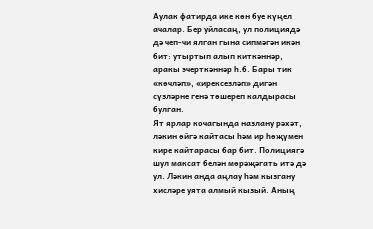Аулак фатирда ике көн буе күңел ачалар. Бер уйласаң, ул полициядә дә чеп-чи ялган гына сипмәгән икән бит: утыртып алып киткәннәр, аракы эчерткәннәр һ.б. Бары тик «көчләп», «ирексезләп» дигән сүзләрне генә төшереп калдырасы булган.
Ят ярлар кочагында назлану рәхәт, ләкин өйгә кайтасы һәм ир һөҗүмен кире кайтарасы бар бит. Полициягә шул максат белән мөрәҗәгать итә дә ул. Ләкин анда аңлау һәм кызгану хисләре уята алмый кызый. Аның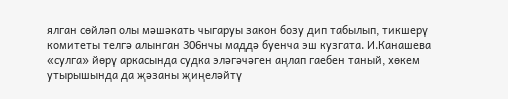ялган сөйләп олы мәшәкать чыгаруы закон бозу дип табылып, тикшерү комитеты телгә алынган 306нчы маддә буенча эш кузгата. И.Канашева «сулга» йөрү аркасында судка эләгәчәген аңлап гаебен таный, хөкем утырышында да җәзаны җиңеләйтү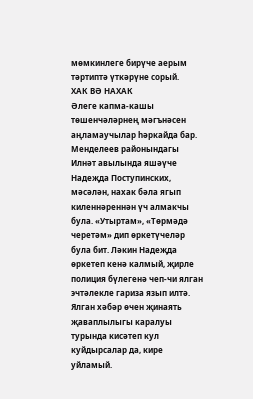мөмкинлеге бирүче аерым тәртиптә үткәрүне сорый.
ХАК ВӘ НАХАК
Әлеге капма-кашы төшенчәләрнең мәгънәсен аңламаучылар һәркайда бар. Менделеев районындагы Илнәт авылында яшәүче Надеҗда Поступинских, мәсәлән, нахак бәла ягып киленнәреннән үч алмакчы була. «Утыртам», «Төрмәдә черетәм» дип өркетүчеләр була бит. Ләкин Надеҗда өркетеп кенә калмый, җирле полиция бүлегенә чеп-чи ялган эчтәлекле гариза язып илтә. Ялган хәбәр өчен җинаять җаваплылыгы каралуы турында кисәтеп кул куйдырсалар да, кире уйламый.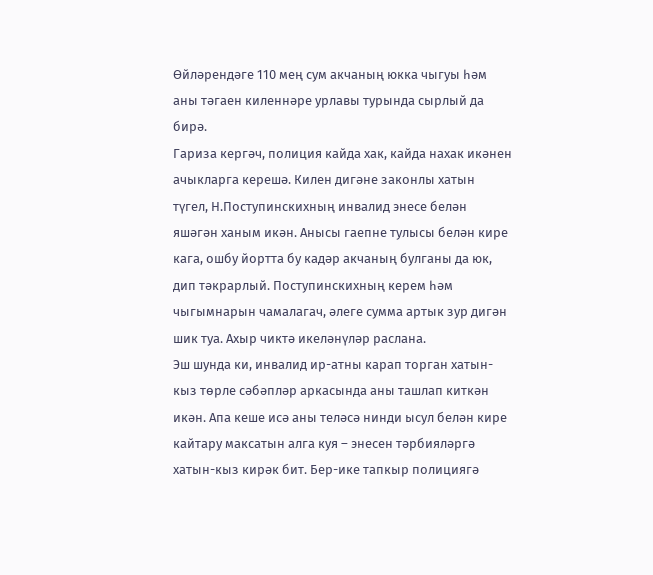Өйләрендәге 110 мең сум акчаның юкка чыгуы һәм аны тәгаен киленнәре урлавы турында сырлый да бирә.
Гариза кергәч, полиция кайда хак, кайда нахак икәнен ачыкларга керешә. Килен дигәне законлы хатын түгел, Н.Поступинскихның инвалид энесе белән яшәгән ханым икән. Анысы гаепне тулысы белән кире кага, ошбу йортта бу кадәр акчаның булганы да юк, дип тәкрарлый. Поступинскихның керем һәм чыгымнарын чамалагач, әлеге сумма артык зур дигән шик туа. Ахыр чиктә икеләнүләр раслана.
Эш шунда ки, инвалид ир-атны карап торган хатын-кыз төрле сәбәпләр аркасында аны ташлап киткән икән. Апа кеше исә аны теләсә нинди ысул белән кире кайтару максатын алга куя – энесен тәрбияләргә хатын-кыз кирәк бит. Бер-ике тапкыр полициягә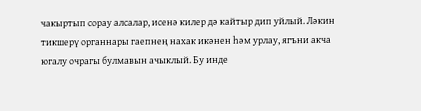чакыртып сорау алсалар, исенә килер дә кайтыр дип уйлый. Ләкин тикшерү органнары гаепнең нахак икәнен һәм урлау, ягъни акча югалу очрагы булмавын ачыклый. Бу инде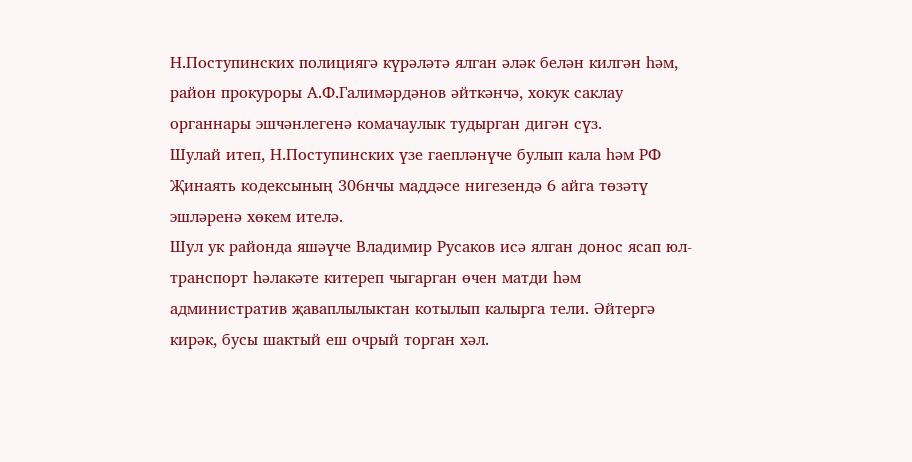Н.Поступинских полициягә күрәләтә ялган әләк белән килгән һәм, район прокуроры А.Ф.Галимәрдәнов әйткәнчә, хокук саклау органнары эшчәнлегенә комачаулык тудырган дигән сүз.
Шулай итеп, Н.Поступинских үзе гаепләнүче булып кала һәм РФ Җинаять кодексының 306нчы маддәсе нигезендә 6 айга төзәтү эшләренә хөкем ителә.
Шул ук районда яшәүче Владимир Русаков исә ялган донос ясап юл-транспорт һәлакәте китереп чыгарган өчен матди һәм административ җаваплылыктан котылып калырга тели. Әйтергә кирәк, бусы шактый еш очрый торган хәл.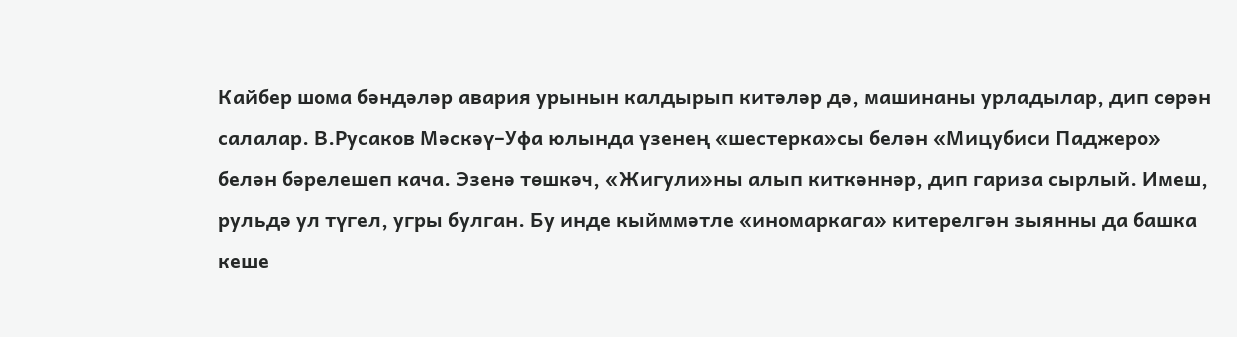Кайбер шома бәндәләр авария урынын калдырып китәләр дә, машинаны урладылар, дип сөрән салалар. В.Русаков Мәскәү–Уфа юлында үзенең «шестерка»сы белән «Мицубиси Паджеро» белән бәрелешеп кача. Эзенә төшкәч, «Жигули»ны алып киткәннәр, дип гариза сырлый. Имеш, рульдә ул түгел, угры булган. Бу инде кыйммәтле «иномаркага» китерелгән зыянны да башка кеше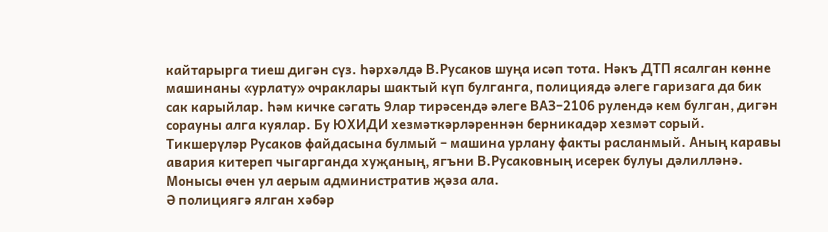кайтарырга тиеш дигән сүз. Һәрхәлдә В.Русаков шуңа исәп тота. Нәкъ ДТП ясалган көнне машинаны «урлату» очраклары шактый күп булганга, полициядә әлеге гаризага да бик сак карыйлар. Һәм кичке сәгать 9лар тирәсендә әлеге ВАЗ–2106 рулендә кем булган, дигән сорауны алга куялар. Бу ЮХИДИ хезмәткәрләреннән берникадәр хезмәт сорый. Тикшерүләр Русаков файдасына булмый – машина урлану факты расланмый. Аның каравы авария китереп чыгарганда хуҗаның, ягъни В.Русаковның исерек булуы дәлилләнә. Монысы өчен ул аерым административ җәза ала.
Ә полициягә ялган хәбәр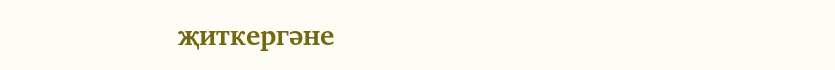җиткергәне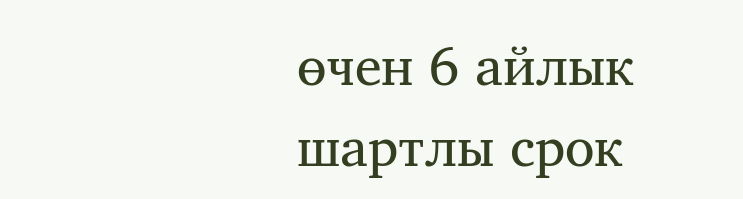өчен 6 айлык шартлы срок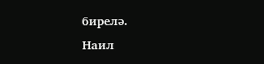бирелә.
Наил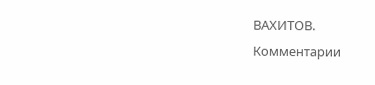ВАХИТОВ.
Комментарии